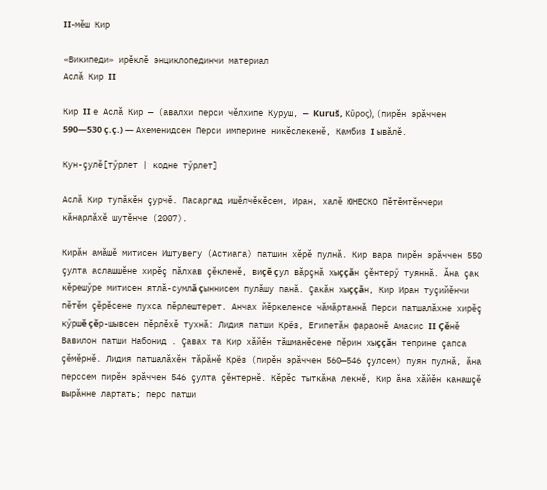II-мĕш Кир

«Википеди» ирĕклĕ энциклопединчи материал
Аслă Кир II

Кир II е Аслă Кир — (авалхи перси чĕлхипе Куруш, — Kuruš, Κῦρος), (пирĕн эрăччен 590—530 ç.ç.) — Ахеменидсен Перси империне никĕслекенĕ, Камбиз I ывăлĕ.

Кун-çулĕ[тӳрлет | кодне тӳрлет]

Аслă Кир тупăкĕн çурчĕ. Пасаргад ишĕлчĕкĕсем, Иран, халĕ ЮНЕСКО Пĕтĕмтĕнчери кăнарлăхĕ шутĕнче (2007).

Кирăн амăшĕ митисен Иштувегу (Астиага) патшин хĕрĕ пулнă. Кир вара пирĕн эрăччен 550 çулта аслашшĕне хирĕç пăлхав çĕкленĕ, виçĕ çул вăрçнă хыççăн çĕнтерӳ туяннă. Ăна çак кĕрешӳре митисен ятлă-сумлă çыннисем пулăшу панă. Çакăн хыççăн, Кир Иран туçийĕнчи пĕтĕм çĕрĕсене пухса пĕрлештерет. Анчах йĕркеленсе чăмăртаннă Перси патшалăхне хирĕç кӳршĕ çĕр-шывсен пĕрлĕхĕ тухнă: Лидия патши Крёз, Египетăн фараонĕ Амасис II Çĕнĕ Вавилон патши Набонид . Çавах та Кир хăйĕн тăшманĕсене пĕрин хыççăн теприне çапса çĕмĕрнĕ. Лидия патшалăхĕн тăрăнĕ Крёз (пирĕн эрăччен 560—546 çулсем) пуян пулнă, ăна перссем пирĕн эрăччен 546 çулта çĕнтернĕ. Кĕрĕс тыткăна лекнĕ, Кир ăна хăйĕн канашçĕ вырăнне лартать; перс патши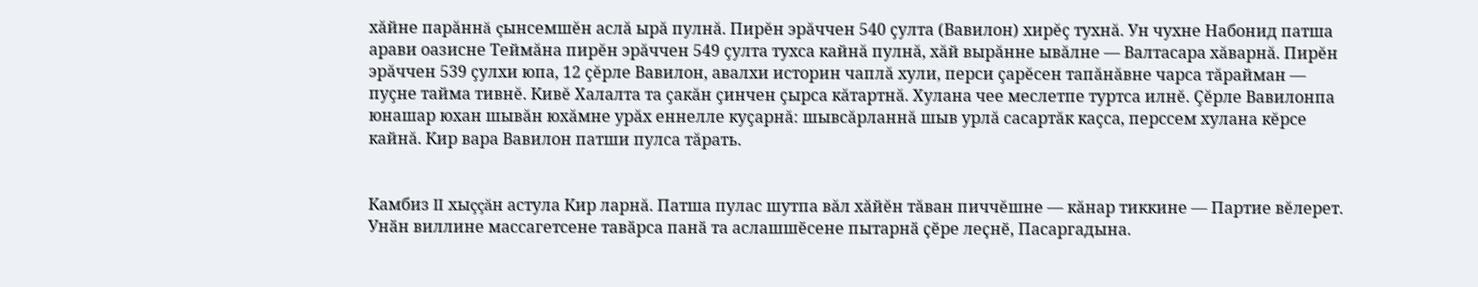хăйне парăннă çынсемшĕн аслă ырă пулнă. Пирĕн эрăччен 540 çулта (Вавилон) хирĕç тухнă. Ун чухне Набонид патша арави оазисне Теймăна пирĕн эрăччен 549 çулта тухса кайнă пулнă, хăй вырăнне ывăлне — Валтасара хăварнă. Пирĕн эрăччен 539 çулхи юпа, 12 çĕрле Вавилон, авалхи историн чаплă хули, перси çарĕсен тапăнăвне чарса тăрайман — пуçне тайма тивнĕ. Кивĕ Халалта та çакăн çинчен çырса кăтартнă. Хулана чее меслетпе туртса илнĕ. Çĕрле Вавилонпа юнашар юхан шывăн юхăмне урăх еннелле куçарнă: шывсăрланнă шыв урлă сасартăк каçса, перссем хулана кĕрсе кайнă. Кир вара Вавилон патши пулса тăрать.


Камбиз II хыççăн астула Кир ларнă. Патша пулас шутпа вăл хăйĕн тăван пиччĕшне — кăнар тиккине — Партие вĕлерет. Унӑн виллине массагетсене тавӑрса панӑ та аслашшӗсене пытарнӑ ҫӗре леҫнӗ, Пасаргадына.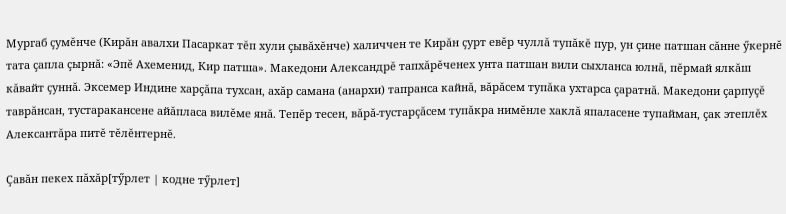Мургаб çумĕнче (Кирăн авалхи Пасаркат тĕп хули çывăхĕнче) халиччен те Кирăн çурт евĕр чуллă тупăкĕ пур, ун çине патшан сăнне ӳкернĕ тата çапла çырнă: «Эпĕ Ахеменид, Кир патша». Македони Александрĕ тапхăрĕченех унта патшан вили сыхланса юлнă, пĕрмай ялкăш кăвайт çуннă. Эксемер Индине харçăпа тухсан, ахăр самана (анархи) тапранса кайнă, вăрăсем тупăка ухтарса çаратнă. Македони çарпуçĕ таврăнсан, тустаракансене айăпласа вилĕме янă. Тепĕр тесен, вăрă-тустарçăсем тупăкра нимĕнле хаклă япаласене тупайман, çак этеплĕх Алексантăра питĕ тĕлĕнтернĕ.

Çавăн пекех пăхăр[тӳрлет | кодне тӳрлет]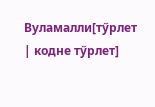Вуламалли[тӳрлет | кодне тӳрлет]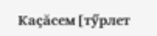Каçăсем[тӳрлет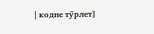| кодне тӳрлет]